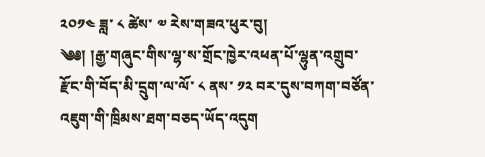༢༠༡༤ ཟླ་ ༨ ཚེས་ ༧ རེས་གཟའ་ཕུར་བུ།
༄༅། །རྒྱ་གཞུང་གིས་ལྷ་ས་གྲོང་ཁྱེར་འཕན་པོ་ལྷུན་འགྲུབ་རྫོང་གི་བོད་མི་དྲུག་ལ་ལོ་ ༨ ནས་ ༡༢ བར་དུས་བཀག་བཙོན་འཇུག་གི་ཁྲིམས་ཐག་བཅད་ཡོད་འདུག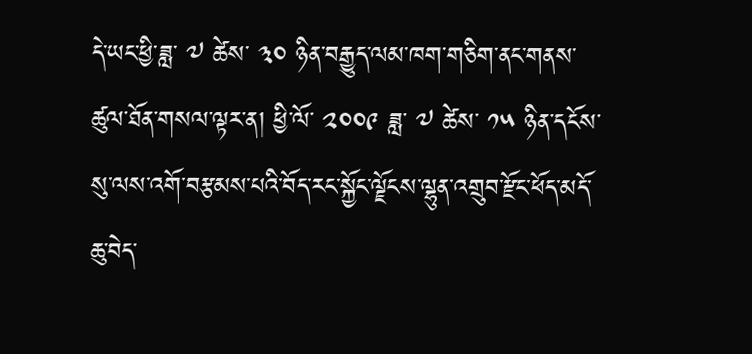དེ་ཡང་ཕྱི་ཟླ་ ༧ ཚེས་ ༣༠ ཉིན་བརྒྱུད་ལམ་ཁག་གཅིག་ནང་གནས་ཚུལ་ཐོན་གསལ་ལྟར་ན། ཕྱི་ལོ་ ༢༠༠༩ ཟླ་ ༧ ཚེས་ ༡༥ ཉིན་དངོས་སུ་ལས་འགོ་བརྩམས་པའི་བོད་རང་སྐྱོང་ལྗོངས་ལྷུན་འགྲུབ་རྫོང་ཕོད་མདོ་ཆུ་བེད་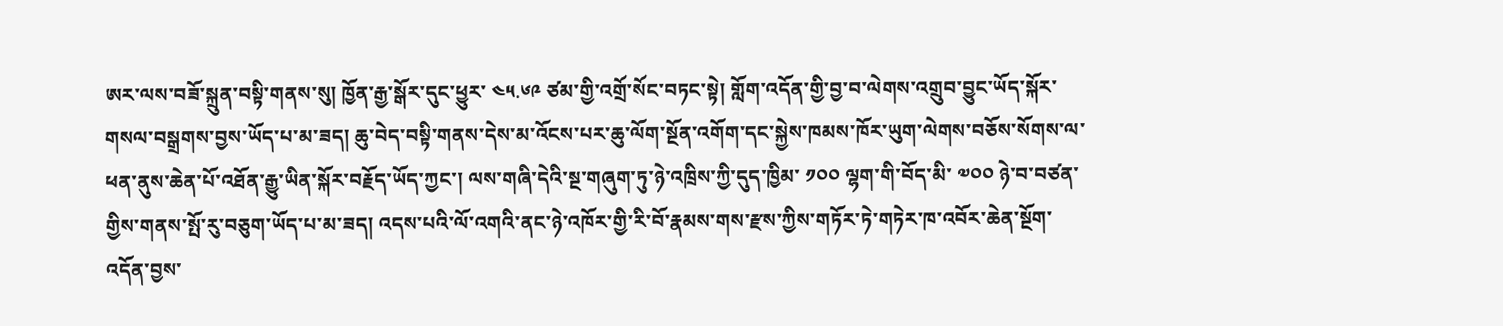ཨར་ལས་བཟོ་སྐྲུན་བསྟི་གནས་སུ། ཁྱོན་རྒྱ་སྒོར་དུང་ཕྱུར་ ༤༥.༦༩ ཙམ་གྱི་འགྲོ་སོང་བཏང་སྟེ། གློག་འདོན་གྱི་བྱ་བ་ལེགས་འགྲུབ་བྱུང་ཡོད་སྐོར་གསལ་བསྒྲགས་བྱས་ཡོད་པ་མ་ཟད། ཆུ་བེད་བསྟི་གནས་དེས་མ་འོངས་པར་ཆུ་ལོག་སྔོན་འགོག་དང་སྐྱེས་ཁམས་ཁོར་ཡུག་ལེགས་བཅོས་སོགས་ལ་ཕན་ནུས་ཆེན་པོ་འཐོན་རྒྱུ་ཡིན་སྐོར་བརྗོད་ཡོད་ཀྱང་། ལས་གཞི་དེའི་སྔ་གཞུག་ཏུ་ཉེ་འཁྲིས་ཀྱི་དུད་ཁྱིམ་ ༡༠༠ ལྷག་གི་བོད་མི་ ༧༠༠ ཉེ་བ་བཙན་གྱིས་གནས་སྤོ་རུ་བཅུག་ཡོད་པ་མ་ཟད། འདས་པའི་ལོ་འགའི་ནང་ཉེ་འཁོར་གྱི་རི་བོ་རྣམས་གས་རྫས་ཀྱིས་གཏོར་ཏེ་གཏེར་ཁ་འབོར་ཆེན་སྔོག་འདོན་བྱས་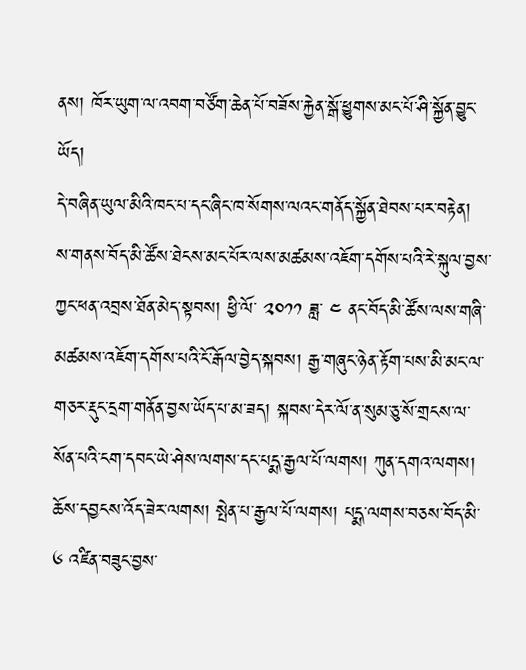ནས། ཁོར་ཡུག་ལ་འབག་བཙོག་ཆེན་པོ་བཟོས་རྐྱེན་སྒོ་ཕྱུགས་མང་པོ་ཤི་སྐྱོན་བྱུང་ཡོད།
དེ་བཞིན་ཡུལ་མིའི་ཁང་པ་དང་ཞིང་ཁ་སོགས་ལའང་གནོད་སྐྱོན་ཐེབས་པར་བརྟེན། ས་གནས་བོད་མི་ཚོས་ཐེངས་མང་པོར་ལས་མཚམས་འཇོག་དགོས་པའི་རེ་སྐུལ་བྱས་ཀྱང་ཕན་འབྲས་ཐོན་མེད་སྟབས། ཕྱི་ལོ་ ༢༠༡༡ ཟླ་ ༤ ནང་བོད་མི་ཚོས་ལས་གཞི་མཚམས་འཇོག་དགོས་པའི་ངོ་རྒོལ་བྱེད་སྐབས། རྒྱ་གཞུང་ཉེན་རྟོག་པས་མི་མང་ལ་གཅར་རྡུང་དྲག་གནོན་བྱས་ཡོད་པ་མ་ཟད། སྐབས་དེར་ལོ་ན་སུམ་ཅུ་སོ་གྲངས་ལ་སོན་པའི་ངག་དབང་ཡེ་ཤེས་ལགས་དང་པདྨ་རྒྱལ་པོ་ལགས། ཀུན་དགའ་ལགས། ཆོས་དབྱངས་འོད་ཟེར་ལགས། སྤེན་པ་རྒྱལ་པོ་ལགས། པདྨ་ལགས་བཅས་བོད་མི་ ༦ འཛིན་བཟུང་བྱས་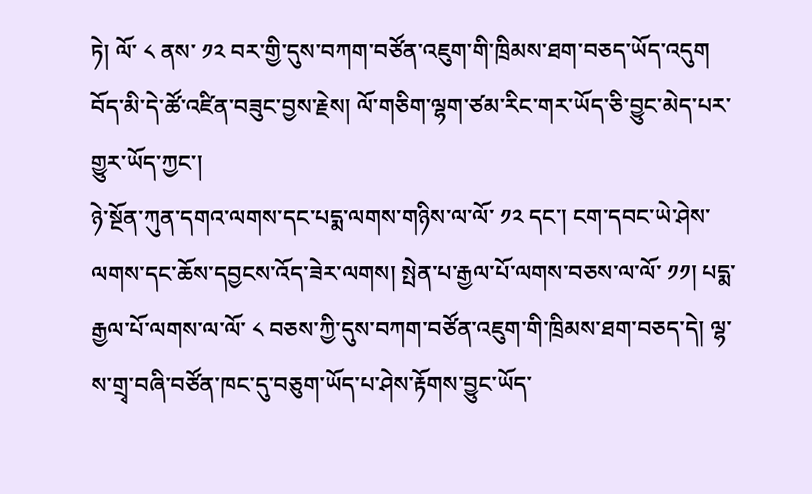ཏེ། ལོ་ ༨ ནས་ ༡༢ བར་གྱི་དུས་བཀག་བཙོན་འཇུག་གི་ཁྲིམས་ཐག་བཅད་ཡོད་འདུག བོད་མི་དེ་ཚོ་འཛིན་བཟུང་བྱས་རྗེས། ལོ་གཅིག་ལྷག་ཙམ་རིང་གར་ཡོད་ཅི་བྱུང་མེད་པར་གྱུར་ཡོད་ཀྱང་།
ཉེ་སྔོན་ཀུན་དགའ་ལགས་དང་པདྨ་ལགས་གཉིས་ལ་ལོ་ ༡༢ དང་། ངག་དབང་ཡེ་ཤེས་ལགས་དང་ཆོས་དབྱངས་འོད་ཟེར་ལགས། སྤེན་པ་རྒྱལ་པོ་ལགས་བཅས་ལ་ལོ་ ༡༡། པདྨ་རྒྱལ་པོ་ལགས་ལ་ལོ་ ༨ བཅས་ཀྱི་དུས་བཀག་བཙོན་འཇུག་གི་ཁྲིམས་ཐག་བཅད་དེ། ལྷ་ས་གྲྭ་བཞི་བཙོན་ཁང་དུ་བཅུག་ཡོད་པ་ཤེས་རྟོགས་བྱུང་ཡོད་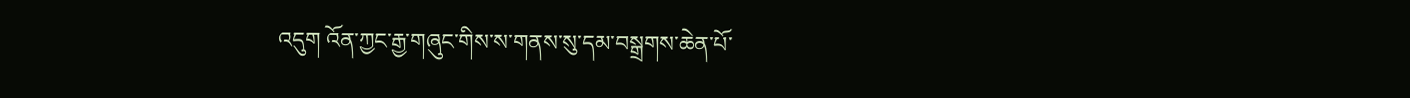འདུག འོན་ཀྱང་རྒྱ་གཞུང་གིས་ས་གནས་སུ་དམ་བསྒྲགས་ཆེན་པོ་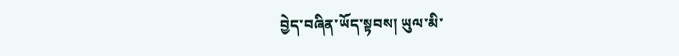བྱེད་བཞིན་ཡོད་སྟབས། ཡུལ་མི་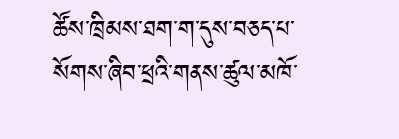ཚོས་ཁྲིམས་ཐག་ག་དུས་བཅད་པ་སོགས་ཞིབ་ཕྲའི་གནས་ཚུལ་མཁོ་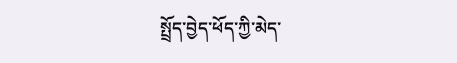སྤྲོད་བྱེད་ཕོད་ཀྱི་མེད་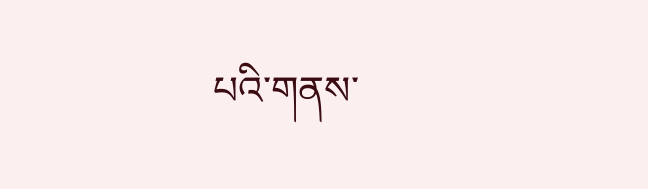པའི་གནས་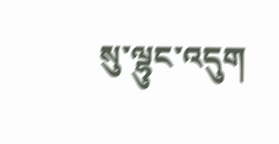སུ་ལྷུང་འདུག